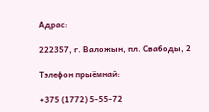Адрас:

222357, г. Валожын, пл. Свабоды, 2

Тэлефон прыёмнай:

+375 (1772) 5-55-72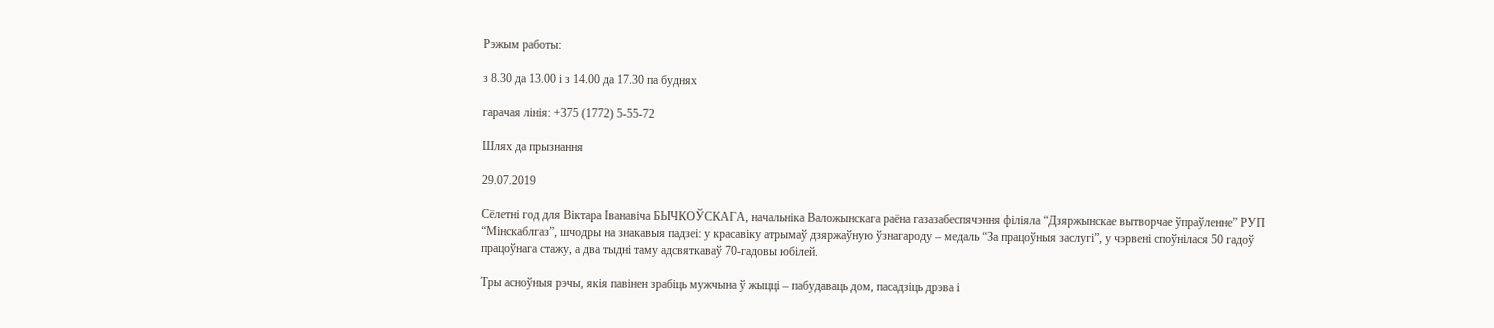Рэжым работы:

з 8.30 да 13.00 і з 14.00 да 17.30 па буднях

гарачая лінія: +375 (1772) 5-55-72

Шлях да прызнання

29.07.2019

Сёлетні год для Віктара Іванавіча БЫЧКОЎСКАГА, начальніка Валожынскага раёна газазабеспячэння філіяла “Дзяржынскае вытворчае ўпраўленне” РУП “Мінскаблгаз”, шчодры на знакавыя падзеі: у красавіку атрымаў дзяржаўную ўзнагароду – медаль “За працоўныя заслугі”, у чэрвені споўнілася 50 гадоў працоўнага стажу, а два тыдні таму адсвяткаваў 70-гадовы юбілей.

Тры асноўныя рэчы, якія павінен зрабіць мужчына ў жыцці – пабудаваць дом, пасадзіць дрэва і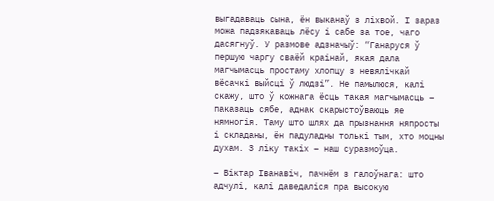выгадаваць сына, ён выканаў з ліхвой. І зараз можа падзякаваць лёсу і сабе за тое, чаго дасягнуў. У размове адзначыў: “Ганаруся ў першую чаргу сваёй краінай, якая дала магчымасць простаму хлопцу з невялічкай вёсачкі выйсці ў людзі”. Не памылюся, калі скажу, што ў кожнага ёсць такая магчымасць – паказаць сябе, аднак скарыстоўваюць яе нямногія. Таму што шлях да прызнання няпросты і складаны, ён падуладны толькі тым, хто моцны духам. З ліку такіх – наш суразмоўца.

– Віктар Іванавіч, пачнём з галоўнага: што адчулі, калі даведаліся пра высокую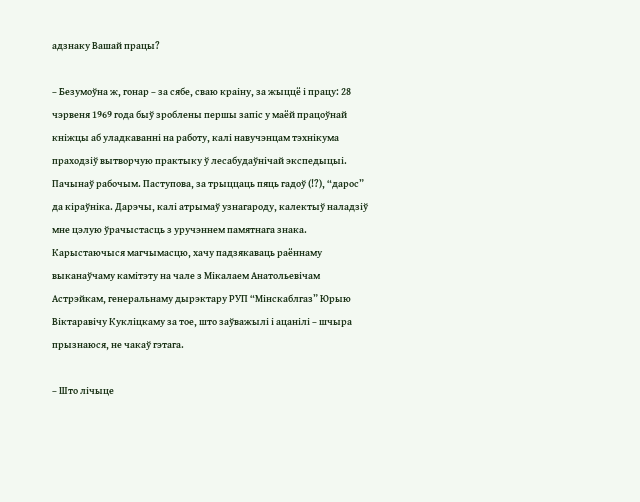адзнаку Вашай працы?

– Безумоўна ж, гонар – за сябе, сваю краіну, за жыццё і працу: 28 чэрвеня 1969 года быў зроблены першы запіс у маёй працоўнай кніжцы аб уладкаванні на работу, калі навучэнцам тэхнікума праходзіў вытворчую практыку ў лесабудаўнічай экспедыцыі. Пачынаў рабочым. Паступова, за трыццаць пяць гадоў (!?), “дарос” да кіраўніка. Дарэчы, калі атрымаў узнагароду, калектыў наладзіў мне цэлую ўрачыстасць з уручэннем памятнага знака. Карыстаючыся магчымасцю, хачу падзякаваць раённаму выканаўчаму камітэту на чале з Мікалаем Анатольевічам Астрэйкам, генеральнаму дырэктару РУП “Мінскаблгаз” Юрыю Віктаравічу Кукліцкаму за тое, што заўважылі і ацанілі – шчыра прызнаюся, не чакаў гэтага.

– Што лічыце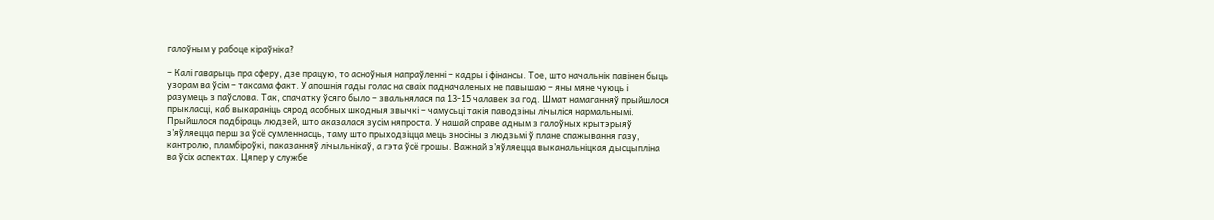галоўным у рабоце кіраўніка?

– Калі гаварыць пра сферу, дзе працую, то асноўныя напраўленні – кадры і фінансы. Тое, што начальнік павінен быць узорам ва ўсім – таксама факт. У апошнія гады голас на сваіх падначаленых не павышаю – яны мяне чуюць і разумець з паўслова. Так, спачатку ўсяго было – звальнялася па 13-15 чалавек за год. Шмат намаганняў прыйшлося прыкласці, каб выкараніць сярод асобных шкодныя звычкі – чамусьці такія паводзіны лічыліся нармальнымі. Прыйшлося падбіраць людзей, што аказалася зусім няпроста. У нашай справе адным з галоўных крытэрыяў з’яўляецца перш за ўсё сумленнасць, таму што прыходзіцца мець зносіны з людзьмі ў плане спажывання газу, кантролю, пламбіроўкі, паказанняў лічыльнікаў, а гэта ўсё грошы. Важнай з’яўляецца выканальніцкая дысцыпліна ва ўсіх аспектах. Цяпер у службе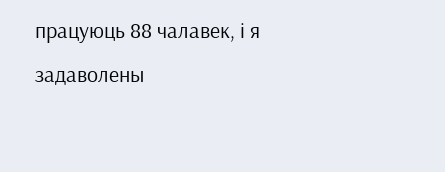працуюць 88 чалавек, і я задаволены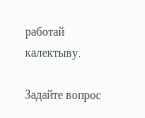работай калектыву.

Задайте вопрос